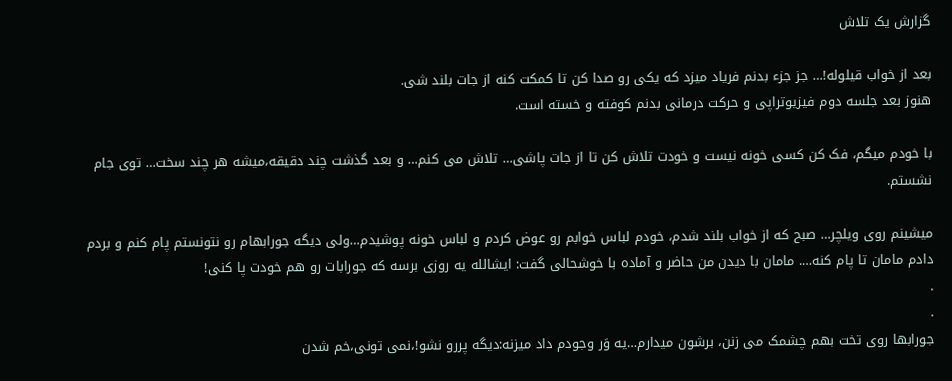گزارش یک تلاش

بعد از خواب قیلوله!… جز جزء بدنم فریاد میزد که یکی رو صدا کن تا کمکت کنه از جات بلند شی.
هنوز بعد جلسه دوم فیزیوتراپی و حرکت درمانی بدنم کوفته و خسته است.

با خودم میگم، فک کن کسی خونه نیست و خودت تلاش کن تا از جات پاشی… تلاش می کنم… و بعد گذشت چند دقیقه،میشه هر چند سخت… توی جام نشستم.

میشینم روی ویلچر… صبح که از خواب بلند شدم، خودم لباس خوابم رو عوض کردم و لباس خونه پوشیدم…ولی دیگه جورابهام رو نتونستم پام کنم و بردم دادم مامان تا پام کنه…. مامان با دیدن من حاضر و آماده با خوشحالی گفت: ایشالله یه روزی برسه که جورابات رو هم خودت پا کنی!
.
.
جورابها روی تخت بهم چشمک می زنن، برشون میدارم…یه وَر وجودم داد میزنه:دیگه پررو نشو!،نمی تونی،خم شدن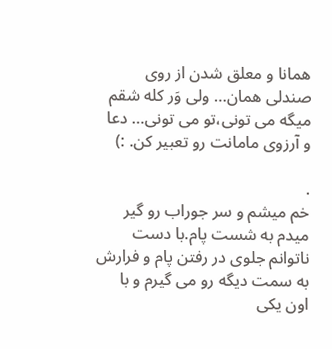همانا و معلق شدن از روی صندلی همان… ولی وَر کله شقم میگه می تونی،تو می تونی… دعا و آرزوی مامانت رو تعبیر کن. :)

.
خم میشم و سر جوراب رو گیر میدم به شست پام.با دست ناتوانم جلوی در رفتن پام و فرارش به سمت دیگه رو می گیرم و با اون یکی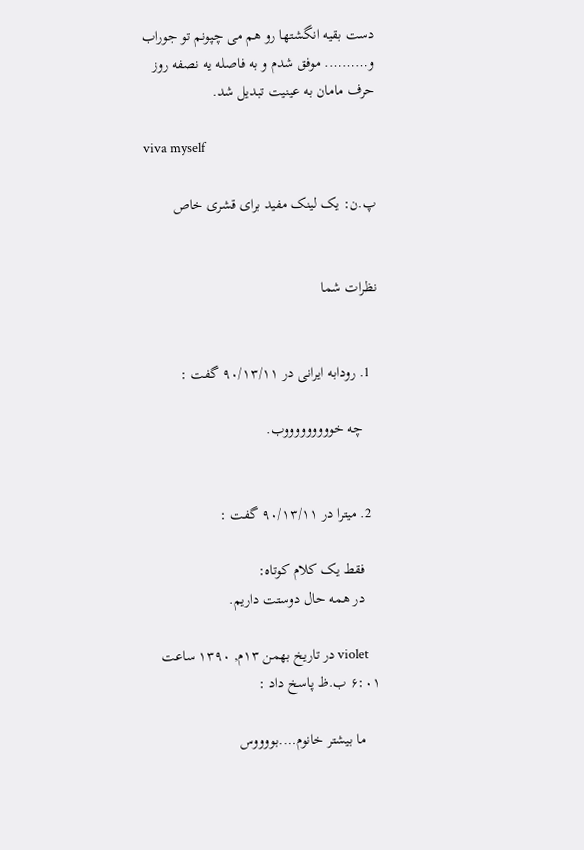دست بقیه انگشتها رو هم می چپونم تو جوراب و………. موفق شدم و به فاصله یه نصفه روز حرف مامان به عینیت تبدیل شد.

viva myself

پ.ن: یک لینک مفید برای قشری خاص


نظرات شما


  1. رودابه ایرانی در ۹۰/۱۳/۱۱ گفت :

    چه خوووووووووب.


  2. میترا در ۹۰/۱۳/۱۱ گفت :

    فقط یک کلام کوتاه:
    در همه حال دوستت داریم.

    violet در تاریخ بهمن ۱۳م, ۱۳۹۰ ساعت ۶:۰۱ ب.ظ پاسخ داد :

    ما بیشتر خانوم….بووووس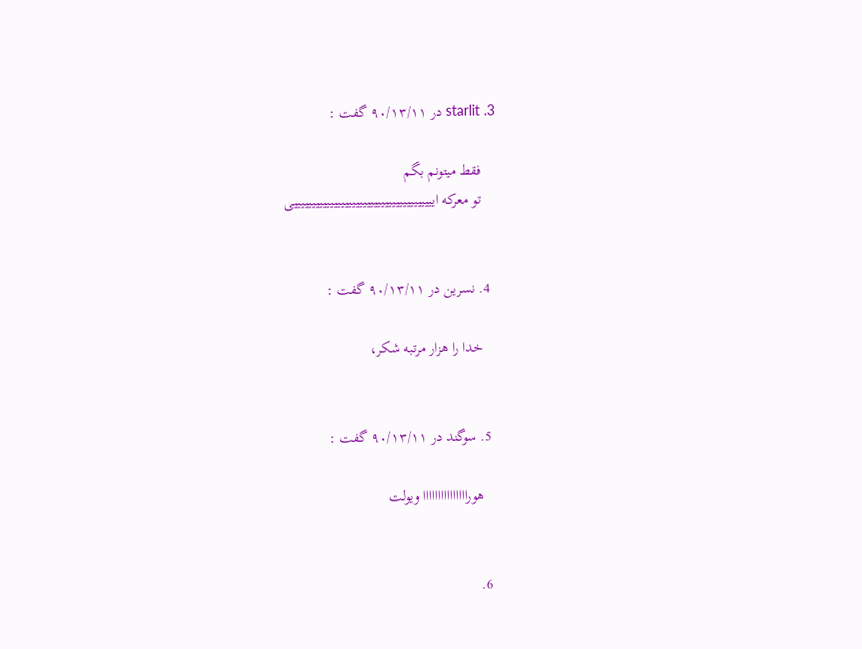3. starlit در ۹۰/۱۳/۱۱ گفت :

    فقط میتونم بگم
    تو معرکه ایییییییییییییییییییییییییییییییییییییییی


  4. نسرین در ۹۰/۱۳/۱۱ گفت :

    خدا را هزار مرتبه شکر،


  5. سوگند در ۹۰/۱۳/۱۱ گفت :

    هورااااااااااااااا ویولت


  6.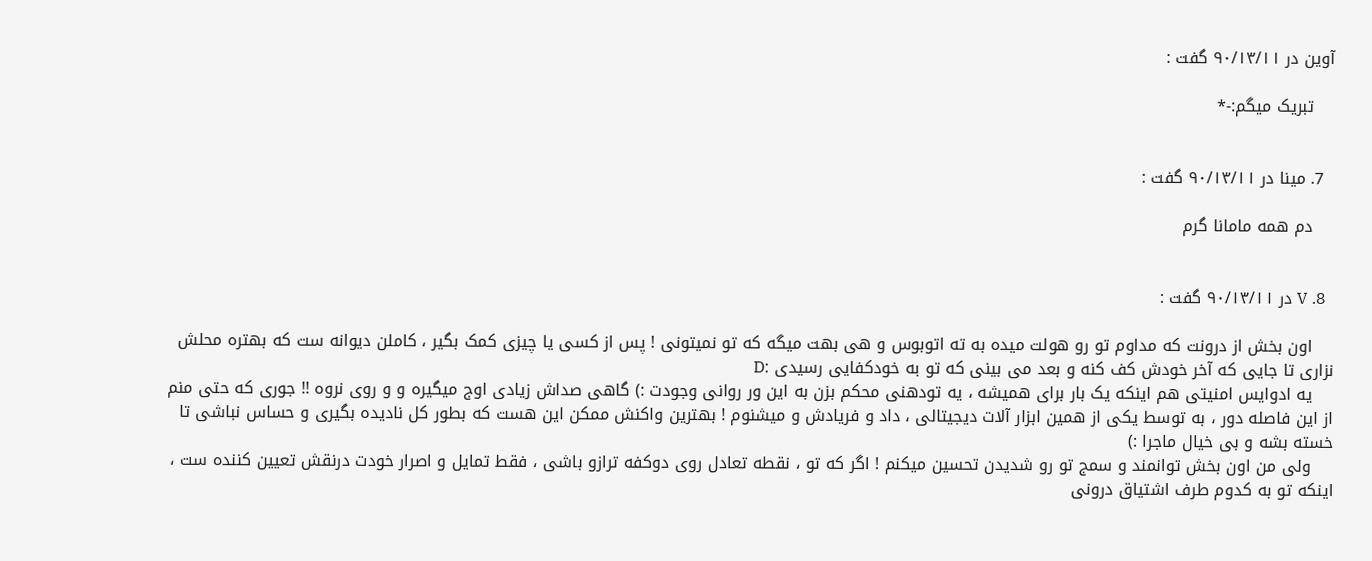آوین در ۹۰/۱۳/۱۱ گفت :

    تبریک میگم:-*


  7. مینا در ۹۰/۱۳/۱۱ گفت :

    دم همه مامانا گرم


  8. V در ۹۰/۱۳/۱۱ گفت :

    اون بخش از درونت که مداوم تو رو هولت میده به ته اتوبوس و هی بهت میگه که تو نمیتونی ! پس از کسی یا چیزی کمک بگیر ، کاملن دیوانه ست که بهتره محلش نزاری تا جایی که آخر خودش کف کنه و بعد می بینی که تو به خودکفایی رسیدی :D
    یه ادوایس امنیتی هم اینکه یک بار برای همیشه ، یه تودهنی محکم بزن به این ور روانی وجودت :) گاهی صداش زیادی اوج میگیره و و روی نروه !! جوری که حتی منم از این فاصله دور ، به توسط یکی از همین ابزار آلات دیجیتالی ، داد و فریادش و میشنوم ! بهترین واکنش ممکن این هست که بطور کل نادیده بگیری و حساس نباشی تا خسته بشه و بی خیال ماجرا :)
    ولی من اون بخش توانمند و سمج تو رو شدیدن تحسین میکنم ! اگر که تو ، نقطه تعادل روی دوکفه ترازو باشی ، فقط تمایل و اصرار خودت درنقش تعیین کننده ست ، اینکه تو به کدوم طرف اشتیاق درونی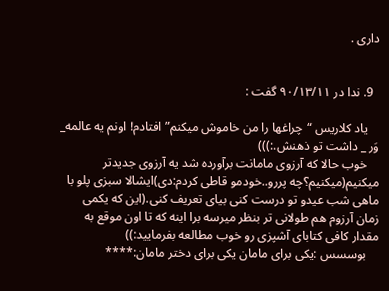داری .


  9. ندا در ۹۰/۱۳/۱۱ گفت :

    یاد کلاریس “چراغها را من خاموش میکنم” افتادم! اونم یه عالمه_ وَر _ داشت تو ذهنش.:)))
    خوب حالا که آرزوی مامانت برآورده شد یه آرزوی جدیدتر میکنیم(میکنیم؟چه پررو..خودمو قاطی کردم:دی)ایشالا سبزی پلو با ماهی شب عیدو تو درست کنی بیای تعریف کنی.(این که یکمی زمان آرزوم هم طولانی تر بنظر میرسه برا اینه که تا اون موقع به مقدار کافی کتابای آشپزی رو خوب مطالعه بفرمایید:))
    بوسسس :یکی برای مامان یکی برای دختر مامان:****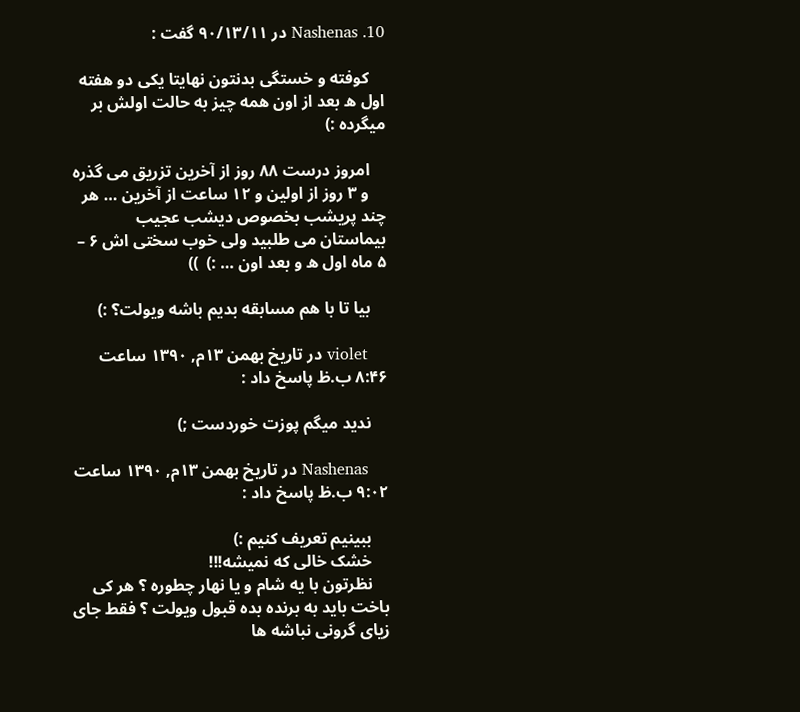10. Nashenas در ۹۰/۱۳/۱۱ گفت :

    کوفته و خستگی بدنتون نهایتا یکی دو هفته اول ه بعد از اون همه چیز به حالت اولش بر میگرده :)

    امروز درست ۸۸ روز از آخرین تزریق می گذره
    و ۳ روز از اولین و ۱۲ ساعت از آخرین … هر چند پریشب بخصوص دیشب عجیب بیماستان می طلبید ولی خوب سختی اش ۶ – ۵ ماه اول ه و بعد اون … :)  ))

    بیا تا با هم مسابقه بدیم باشه ویولت؟ :)

    violet در تاریخ بهمن ۱۳م, ۱۳۹۰ ساعت ۸:۴۶ ب.ظ پاسخ داد :

    ندید میگم پوزت خوردست ;)

    Nashenas در تاریخ بهمن ۱۳م, ۱۳۹۰ ساعت ۹:۰۲ ب.ظ پاسخ داد :

    ببینیم تعریف کنیم :)
    خشک خالی که نمیشه!!!
    نظرتون با یه شام و یا نهار چطوره ؟ هر کی باخت باید به برنده بده قبول ویولت ؟ فقط جای زیاى گرونی نباشه ها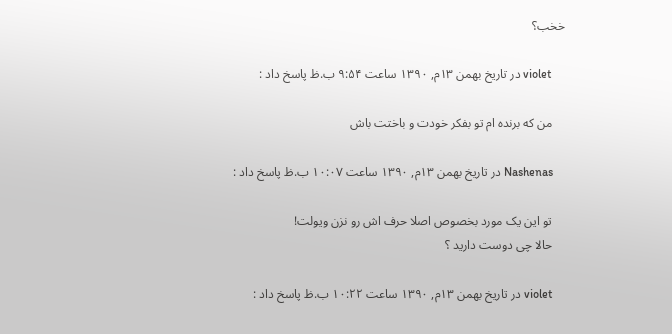خخب؟

    violet در تاریخ بهمن ۱۳م, ۱۳۹۰ ساعت ۹:۵۴ ب.ظ پاسخ داد :

    من که برنده ام تو بفکر خودت و باختت باش

    Nashenas در تاریخ بهمن ۱۳م, ۱۳۹۰ ساعت ۱۰:۰۷ ب.ظ پاسخ داد :

    تو این یک مورد بخصوص اصلا حرف اش رو نزن ویولت!
    حالا چی دوست دارید ؟

    violet در تاریخ بهمن ۱۳م, ۱۳۹۰ ساعت ۱۰:۲۲ ب.ظ پاسخ داد :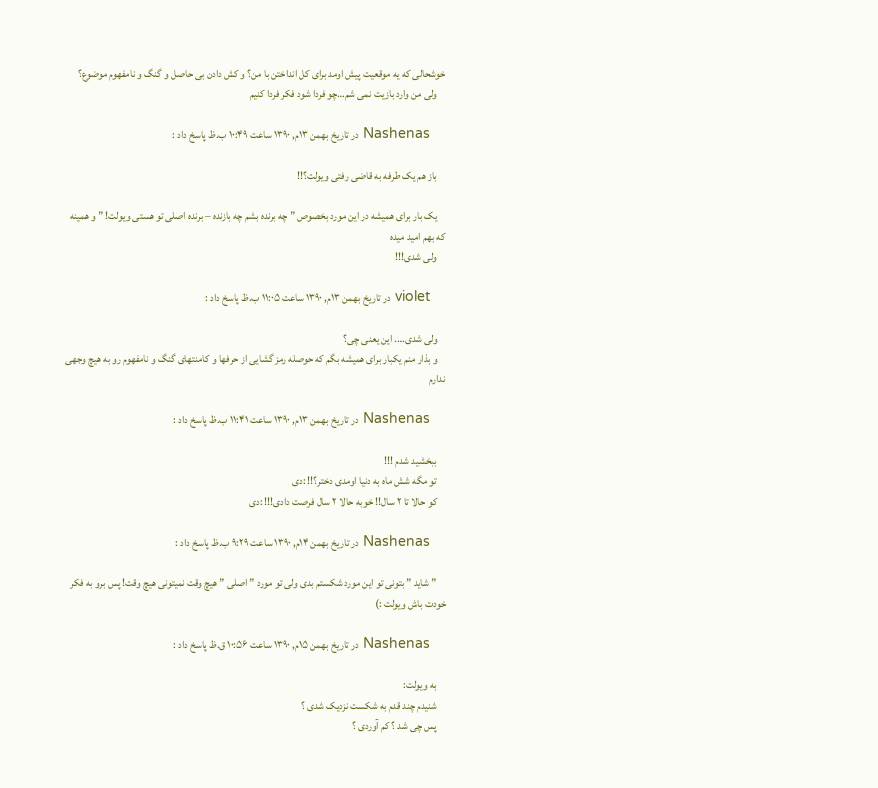خوشحالی که یه موقعیت پیش اومد برای کل انداختن با من؟ و کش دادن بی حاصل و گنگ و نامفهوم موضوع؟
    ولی من وارد بازیت نمی شم…چو فردا شود فکر فردا کنیم

    Nashenas در تاریخ بهمن ۱۳م, ۱۳۹۰ ساعت ۱۰:۴۹ ب.ظ پاسخ داد :

    باز هم یک طرفه به قاضی رفتی ویولت؟!!

    یک بار برای همیشه در این مورد بخصوص ” چه برنده بشم چه بازنده – برنده اصلی تو هستی ویولت! ” و همینه که بهم امید میده
    ولی شدی!!!

    violet در تاریخ بهمن ۱۳م, ۱۳۹۰ ساعت ۱۱:۰۵ ب.ظ پاسخ داد :

    ولی شدی…. این یعنی چی؟
    و بذار منم یکبار برای همیشه بگم که حوصله رمز گشایی از حرفها و کامنتهای گنگ و نامفهوم رو به هیچ وجهی ندارم

    Nashenas در تاریخ بهمن ۱۳م, ۱۳۹۰ ساعت ۱۱:۴۱ ب.ظ پاسخ داد :

    ببخشید شدم !!!
    تو مگه شش ماه به دنیا اومدی دختر؟!! :دی
    کو حالا تا ۲ سال!! خوبه حالا ۲ سال فرصت دادی!!! :دی

    Nashenas در تاریخ بهمن ۱۴م, ۱۳۹۰ ساعت ۹:۲۹ ب.ظ پاسخ داد :

    ” شاید ” بتونی تو این مورد شکستم بدی ولی تو مورد ” اصلی ” هیچ وقت نمیتونی هیچ وقت! پس برو به فکر خودت باش ویولت :)

    Nashenas در تاریخ بهمن ۱۵م, ۱۳۹۰ ساعت ۱۰:۵۶ ق.ظ پاسخ داد :

    به ویولت:
    شنیدم چند قدم به شکست نزدیک شدی ؟
    پس چی شد ؟ کم آوردی ؟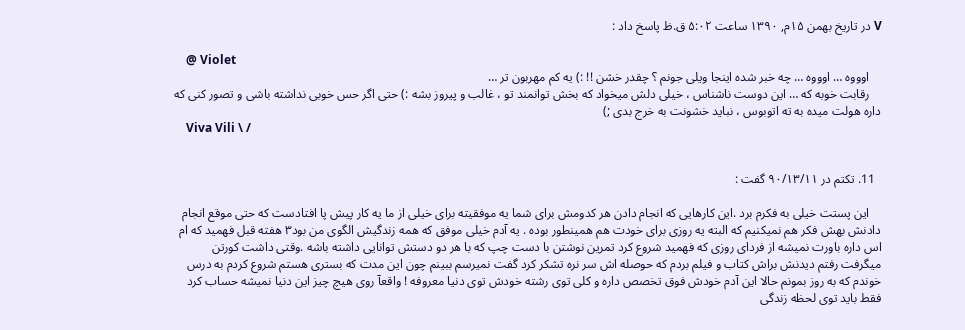V در تاریخ بهمن ۱۵م, ۱۳۹۰ ساعت ۵:۰۲ ق.ظ پاسخ داد :

    @ Violet
    اوووه … اوووه … چه خبر شده اینجا ویلی جونم ؟ چقدر خشن !! :) یه کم مهربون تر …
    رقابت خوبه که … این دوست ناشناس ، خیلی دلش میخواد که بخش توانمند تو ، غالب و پیروز بشه :) حتی اگر حس خوبی نداشته باشی و تصور کنی که داره هولت میده به ته اتوبوس ، نباید خشونت به خرج بدی ;)
    Viva Vili \ /


  11. تکتم در ۹۰/۱۳/۱۱ گفت :

    این پستت خیلی به فکرم برد .این کارهایی که انجام دادن هر کدومش برای شما یه موفقیته برای خیلی از ما یه کار پیش پا افتادست که حتی موقع انجام دادنش بهش فکر هم نمیکنیم که البته یه روزی برای خودت هم همینطور بوده . یه آدم خیلی موفق که همه زندگیش الگوی من بود۳ هفته قبل فهمید که ام اس داره باورت نمیشه از فردای روزی که فهمید شروع کرد تمرین نوشتن با دست چپ که با هر دو دستش توانایی داشته باشه .وقتی داشت کورتن میگرفت رفتم دیدنش براش کتاب و فیلم بردم که حوصله اش سر نره تشکر کرد گفت نمیرسم ببینم چون این مدت که بستری هستم شروع کردم به درس خوندم که به روز بمونم حالا این آدم خودش فوق تخصص داره و کلی توی رشته خودش توی دنیا معروفه ! واقعآ روی هیچ چیز این دنیا نمیشه حساب کرد فقط باید توی لحظه زندگی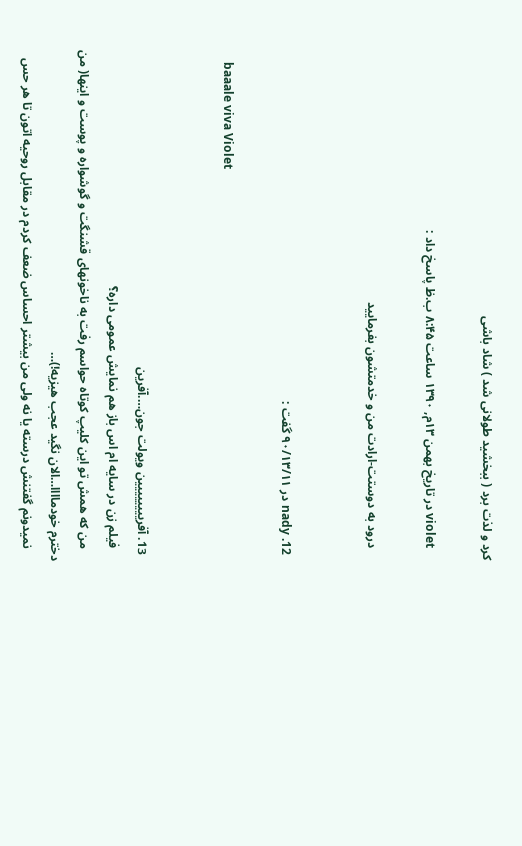کرد و لذت برد ( ببخشید طولانی شد ) شاد باشی

    violet در تاریخ بهمن ۱۳م, ۱۳۹۰ ساعت ۸:۴۵ ب.ظ پاسخ داد :

    درود به دوستت-ارادت من و خدمتشون بفرمایید


  12. nady در ۹۰/۱۳/۱۱ گفت :

    baaale viva Violet


  13. آفریییییییین ویولت جون….آفرین
    فیلم زن در سایه ام اس باز هم نمایش عمومی داره؟
    من که همش تو این کلیپ کوتاه حواسم رفت به ناخونهای قشنگت و گوشواره و پوست و اینها( من دخترم خودماااا…الان نگید عجب هیزیه!)…
    نمیدونم گفتنش درسته یا نه ولی من بیشتر احساس ضعف کردم در مقابل روحیه اتون تا هر حس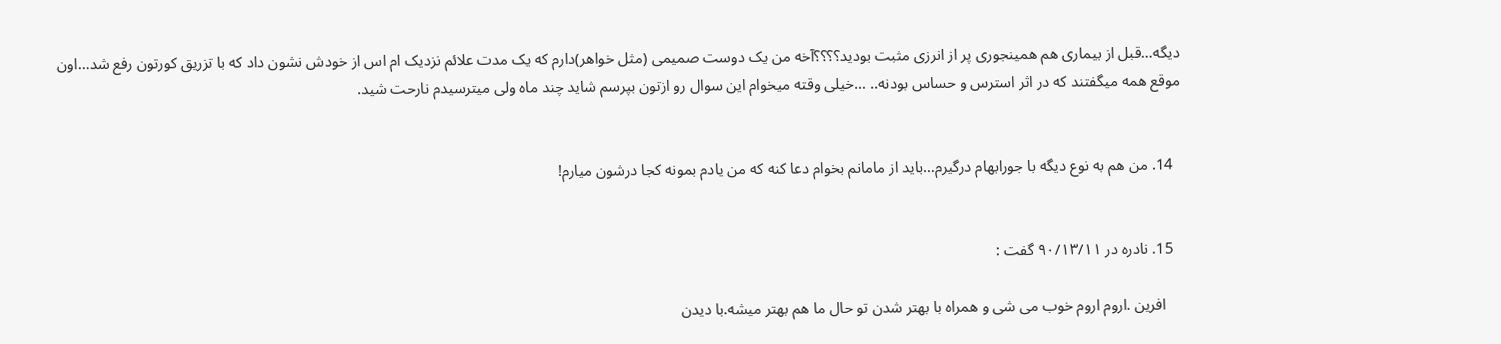دیگه…قبل از بیماری هم همینجوری پر از انرزی مثبت بودید؟؟؟؟آخه من یک دوست صمیمی (مثل خواهر)دارم که یک مدت علائم نزدیک ام اس از خودش نشون داد که با تزریق کورتون رفع شد…اون موقع همه میگفتند که در اثر استرس و حساس بودنه.. …خیلی وقته میخوام این سوال رو ازتون بپرسم شاید چند ماه ولی میترسیدم نارحت شید.


  14. من هم به نوع دیگه با جورابهام درگیرم…باید از مامانم بخوام دعا کنه که من یادم بمونه کجا درشون میارم!


  15. نادره در ۹۰/۱۳/۱۱ گفت :

    افرین .اروم اروم خوب می شی و همراه با بهتر شدن تو حال ما هم بهتر میشه.با دیدن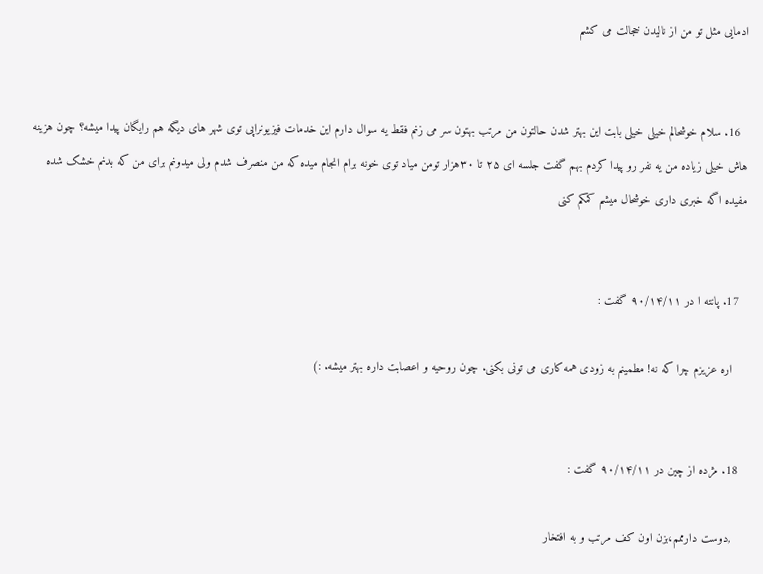ادمایی مثل تو من از نالیدن خجالت می کشم


  16. سلام خوشحالم خیلی خیلی بابت این بهتر شدن حالتون من مرتب بهتون سر می زنم فقط یه سوال دارم این خدمات فیزیونراپی توی شهر های دیگه هم رایگان پیدا میشه؟ چون هزینه هاش خیلی زیاده من یه نفر رو پیدا کردم بهم گفت جلسه ای ۲۵ تا ۳۰هزار تومن میاد توی خونه برام انجام میده که من منصرف شدم ولی میدونم برای من که بدنم خشک شده مفیده اگه خبری داری خوشحال میشم کمکم کنی


  17. پانته ا در ۹۰/۱۴/۱۱ گفت :

    اره عزیزم چرا که نه! مطمینم به زودی همه کاری می تونی بکنی. چون روحیه و اعصابت داره بهتر میشه. :)


  18. مژده از چین در ۹۰/۱۴/۱۱ گفت :

    ,دوست دارممم،بزن اون کف مرتب و به افتخار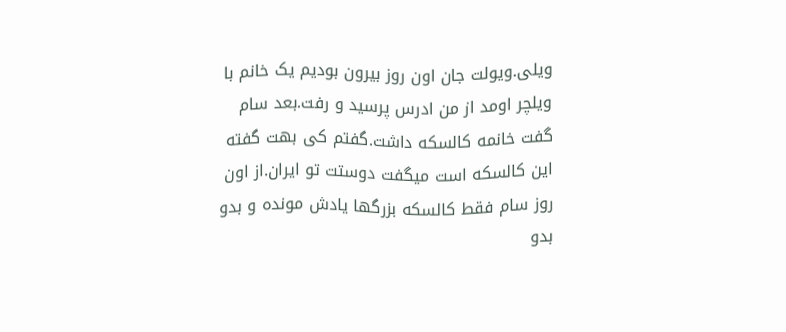ویلی.ویولت جان اون روز بیرون بودیم یک خانم با ویلچر اومد از من ادرس پرسید و رفت.بعد سام گفت خانمه کالسکه داشت.گفتم کی بهت گفته این کالسکه است میگفت دوستت تو ایران.از اون روز سام فقط کالسکه بزرگها یادش مونده و بدو بدو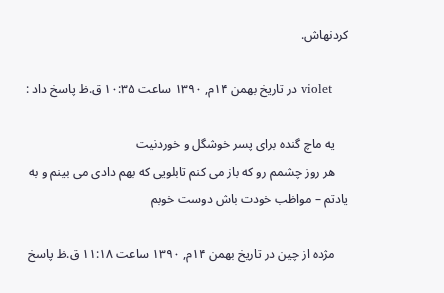کردنهاش.

    violet در تاریخ بهمن ۱۴م, ۱۳۹۰ ساعت ۱۰:۳۵ ق.ظ پاسخ داد :

    یه ماچ گنده برای پسر خوشگل و خوردنیت
    هر روز چشمم رو که باز می کنم تابلویی که بهم دادی می بینم و به یادتم – مواظب خودت باش دوست خوبم

    مژده از چین در تاریخ بهمن ۱۴م, ۱۳۹۰ ساعت ۱۱:۱۸ ق.ظ پاسخ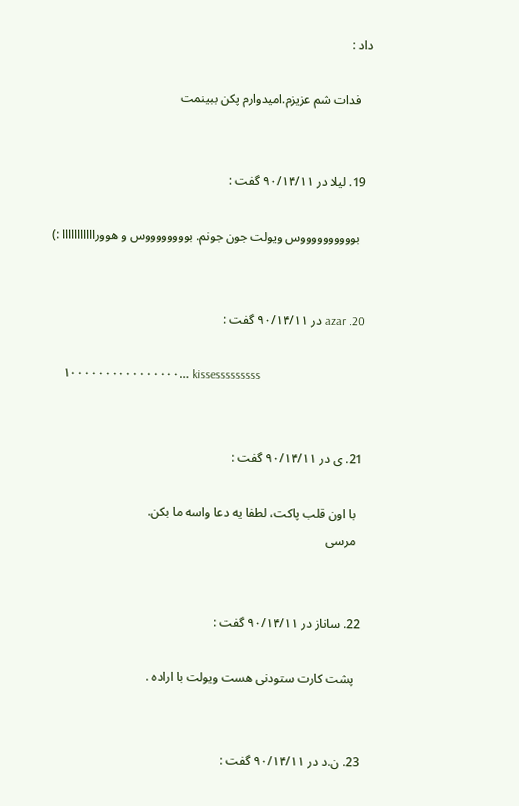داد :

    فدات شم عزیزم.امیدوارم پکن ببینمت


  19. لیلا در ۹۰/۱۴/۱۱ گفت :

    بووووووووووس ویولت جون جونم. بووووووووس و هوورااااااااااا :)


  20. azar در ۹۰/۱۴/۱۱ گفت :

    ۱۰۰۰۰۰۰۰۰۰۰۰۰۰۰۰۰… kissesssssssss


  21. ی در ۹۰/۱۴/۱۱ گفت :

    با اون قلب پاکت، لطفا یه دعا واسه ما بکن.
    مرسی


  22. ساناز در ۹۰/۱۴/۱۱ گفت :

    پشت کارت ستودنی هست ویولت با اراده .


  23. ن.د در ۹۰/۱۴/۱۱ گفت :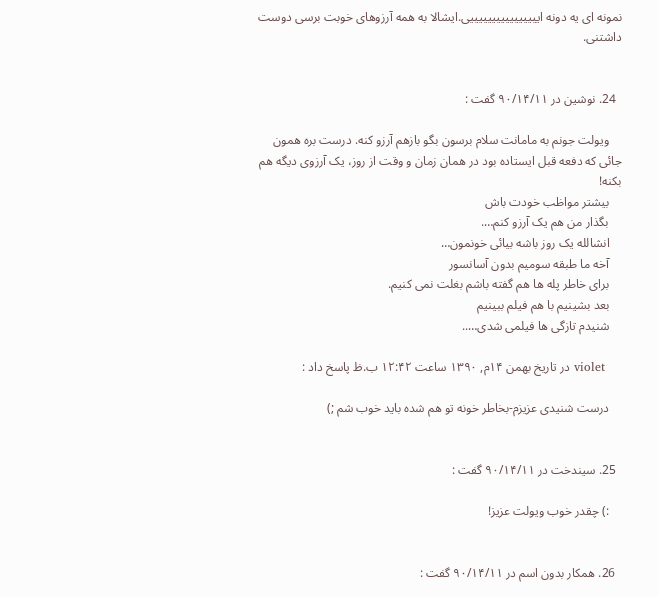نمونه ای یه دونه اییییییییییییییییی.ایشالا به همه آرزوهای خوبت برسی دوست داشتنی.


  24. نوشین در ۹۰/۱۴/۱۱ گفت :

    ویولت جونم به مامانت سلام برسون بگو بازهم آرزو کنه. درست بره همون جائی که دفعه قبل ایستاده بود در همان زمان و وقت از روز، یک آرزوی دیگه هم بکنه!
    بیشتر مواظب خودت باش
    بگذار من هم یک آرزو کنم….
    انشالله یک روز باشه بیائی خونمون…
    آخه ما طبقه سومیم بدون آسانسور
    برای خاطر پله ها هم گفته باشم بغلت نمی کنیم.
    بعد بشینیم با هم فیلم ببینیم
    شنیدم تازگی ها فیلمی شدی…..

    violet در تاریخ بهمن ۱۴م, ۱۳۹۰ ساعت ۱۲:۴۲ ب.ظ پاسخ داد :

    درست شنیدی عزیزم-بخاطر خونه تو هم شده باید خوب شم ;)


  25. سیندخت در ۹۰/۱۴/۱۱ گفت :

    :) چقدر خوب ویولت عزیز!


  26. همکار بدون اسم در ۹۰/۱۴/۱۱ گفت :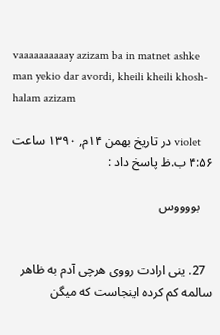vaaaaaaaaaay azizam ba in matnet ashke man yekio dar avordi, kheili kheili khosh-halam azizam

    violet در تاریخ بهمن ۱۴م, ۱۳۹۰ ساعت ۴:۵۶ ب.ظ پاسخ داد :

    بووووس


  27. ینی ارادت رووی هرچی آدم به ظاهر سالمه کم کرده اینجاست که میگن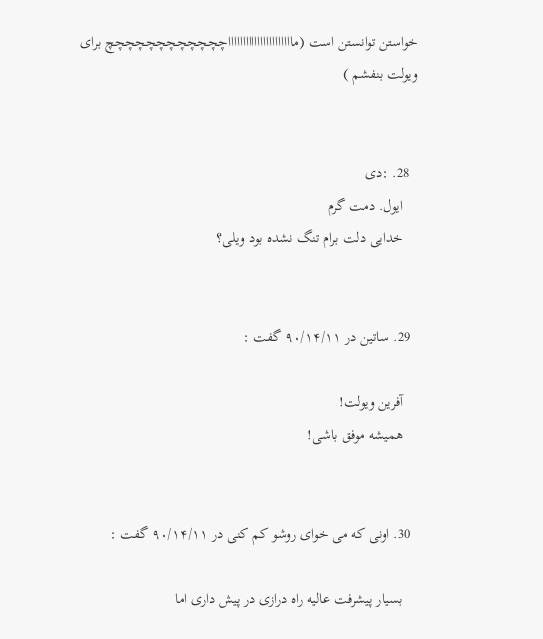خواستن توانستن است (مااااااااااااااااااااااچچچچچچچچچچچچ برای ویولت بنفشم )


  28. :دی
    ایول. دمت گرم
    خدایی دلت برام تنگ نشده بود ویلی؟


  29. ساتین در ۹۰/۱۴/۱۱ گفت :

    آفرین ویولت!
    همیشه موفق باشی!


  30. اونی که می خوای روشو کم کنی در ۹۰/۱۴/۱۱ گفت :

    بسیار پیشرفت عالیه راه درازی در پیش داری اما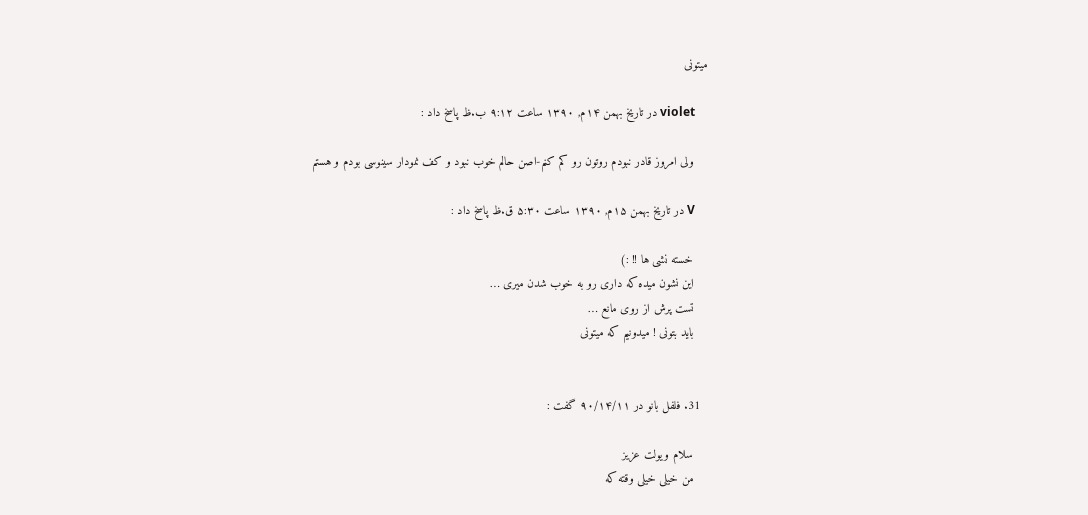میتونی

    violet در تاریخ بهمن ۱۴م, ۱۳۹۰ ساعت ۹:۱۲ ب.ظ پاسخ داد :

    ولی امروز قادر نبودم روتون رو کم کنم-اصن حالم خوب نبود و کف نمودار سینوسی بودم و هستم

    V در تاریخ بهمن ۱۵م, ۱۳۹۰ ساعت ۵:۳۰ ق.ظ پاسخ داد :

    خسته نشی ها !! :)
    این نشون میده که داری رو به خوب شدن میری …
    تست پرش از روی مانع …
    باید بتونی ! میدونیم که میتونی


  31. فلفل بانو در ۹۰/۱۴/۱۱ گفت :

    سلام ویولت عزیز
    من خیلی خیلی وقته که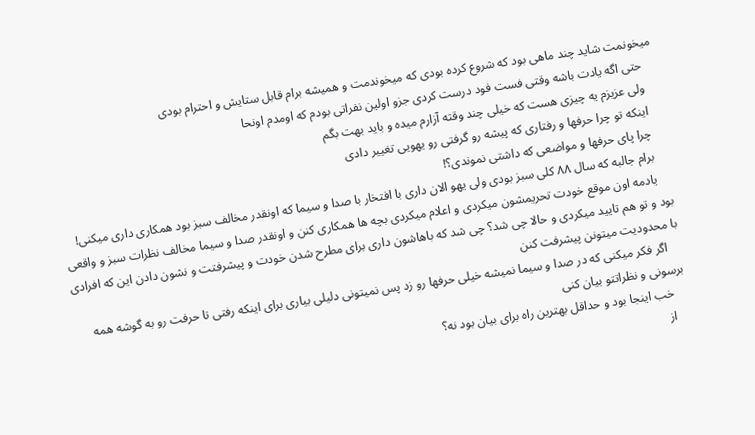میخونمت شاید چند ماهی بود که شروع کرده بودی که میخوندمت و همیشه برام قابل ستایش و احترام بودی
    حتی اگه یادت باشه وقتی فست فود درست کردی جزو اولین نفراتی بودم که اومدم اونحا
    ولی عزیزم یه چیزی هست که خیلی چند وقته آزارم میده و باید بهت بگم
    اینکه تو چرا حرفها و رفتاری که پیشه رو گرفتی رو یهویی تغییر دادی
    چرا پای حرفها و مواضعی که داشتی نموندی؟!
    برام جالبه که سال ۸۸ کلی سبز بودی ولی یهو الان داری با افتخار با صدا و سیما که اونقدر مخالف سبز بود همکاری داری میکنی!
    یادمه اون موقع خودت تحریمشون میکردی و اعلام میکردی بچه ها همکاری کنن و اونقدر صدا و سیما مخالف نظرات سبز و واقعی بود و تو هم تایید میکردی و حالا چی شد؟ چی شد که باهاشون داری برای مطرح شدن خودت و پیشرفتت و نشون دادن این که افرادی با محدودیت میتونن پیشرفت کنن
    اگر فکر میکنی که در صدا و سیما نمیشه خیلی حرفها رو زد پس نمیتونی دلیلی بیاری برای اینکه رفتی تا حرفت رو به گوشه همه برسونی و نظراتتو بیان کنی
    خب اینجا بود و حداقل بهترین راه برای بیان بود نه؟
    از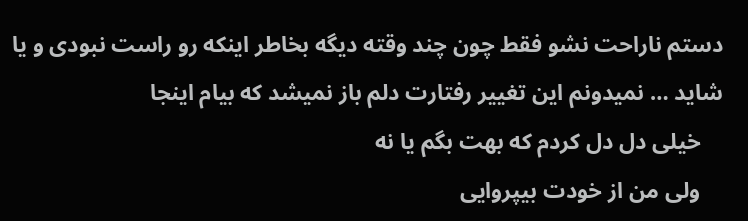دستم ناراحت نشو فقط چون چند وقته دیگه بخاطر اینکه رو راست نبودی و یا شاید … نمیدونم این تغییر رفتارت دلم باز نمیشد که بیام اینجا
    خیلی دل دل کردم که بهت بگم یا نه
    ولی من از خودت بیپروایی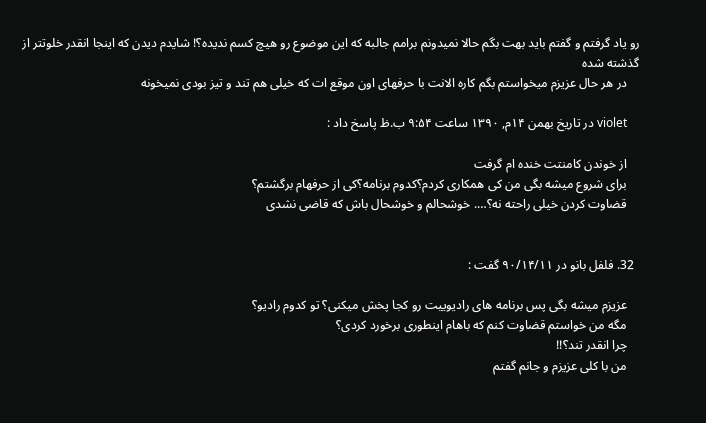رو یاد گرفتم و گفتم باید بهت بگم حالا نمیدونم برامم جالبه که این موضوع رو هیچ کسم ندیده؟! شایدم دیدن که اینجا انقدر خلوتتر از گذشته شده
    در هر حال عزیزم میخواستم بگم کاره الانت با حرفهای اون موقع ات که خیلی هم تند و تیز بودی نمیخونه

    violet در تاریخ بهمن ۱۴م, ۱۳۹۰ ساعت ۹:۵۴ ب.ظ پاسخ داد :

    از خوندن کامنتت خنده ام گرفت
    برای شروع میشه بگی من کی همکاری کردم؟کدوم برنامه؟کی از حرفهام برگشتم؟
    قضاوت کردن خیلی راحته نه؟…. خوشحالم و خوشحال باش که قاضی نشدی


  32. فلفل بانو در ۹۰/۱۴/۱۱ گفت :

    عزیزم میشه بگی پس برنامه های رادیوییت رو کجا پخش میکنی؟ تو کدوم رادیو؟
    مگه من خواستم قضاوت کنم که باهام اینطوری برخورد کردی؟
    چرا انقدر تند؟!!
    من با کلی عزیزم و جانم گفتم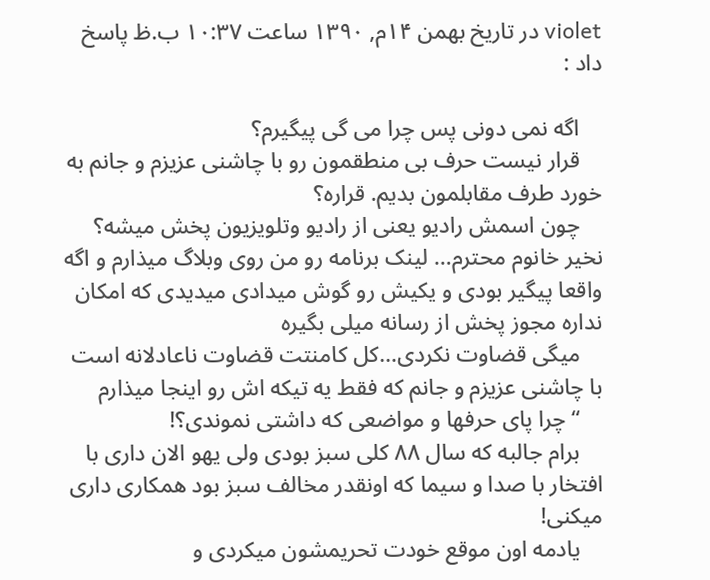violet در تاریخ بهمن ۱۴م, ۱۳۹۰ ساعت ۱۰:۳۷ ب.ظ پاسخ داد :

    اگه نمی دونی پس چرا می گی پیگیرم؟
    قرار نیست حرف بی منطقمون رو با چاشنی عزیزم و جانم به خورد طرف مقابلمون بدیم. قراره؟
    چون اسمش رادیو یعنی از رادیو وتلویزیون پخش میشه؟ نخیر خانوم محترم… لینک برنامه رو من روی وبلاگ میذارم و اگه واقعا پیگیر بودی و یکیش رو گوش میدادی میدیدی که امکان نداره مجوز پخش از رسانه میلی بگیره
    میگی قضاوت نکردی…کل کامنتت قضاوت ناعادلانه است با چاشنی عزیزم و جانم که فقط یه تیکه اش رو اینجا میذارم
    “چرا پای حرفها و مواضعی که داشتی نموندی؟!
    برام جالبه که سال ۸۸ کلی سبز بودی ولی یهو الان داری با افتخار با صدا و سیما که اونقدر مخالف سبز بود همکاری داری میکنی!
    یادمه اون موقع خودت تحریمشون میکردی و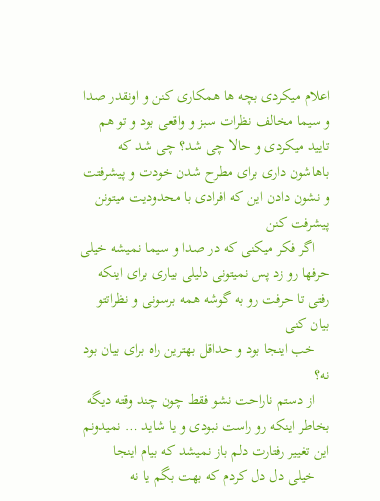اعلام میکردی بچه ها همکاری کنن و اونقدر صدا و سیما مخالف نظرات سبز و واقعی بود و تو هم تایید میکردی و حالا چی شد؟ چی شد که باهاشون داری برای مطرح شدن خودت و پیشرفتت و نشون دادن این که افرادی با محدودیت میتونن پیشرفت کنن
    اگر فکر میکنی که در صدا و سیما نمیشه خیلی حرفها رو زد پس نمیتونی دلیلی بیاری برای اینکه رفتی تا حرفت رو به گوشه همه برسونی و نظراتتو بیان کنی
    خب اینجا بود و حداقل بهترین راه برای بیان بود نه؟
    از دستم ناراحت نشو فقط چون چند وقته دیگه بخاطر اینکه رو راست نبودی و یا شاید … نمیدونم این تغییر رفتارت دلم باز نمیشد که بیام اینجا
    خیلی دل دل کردم که بهت بگم یا نه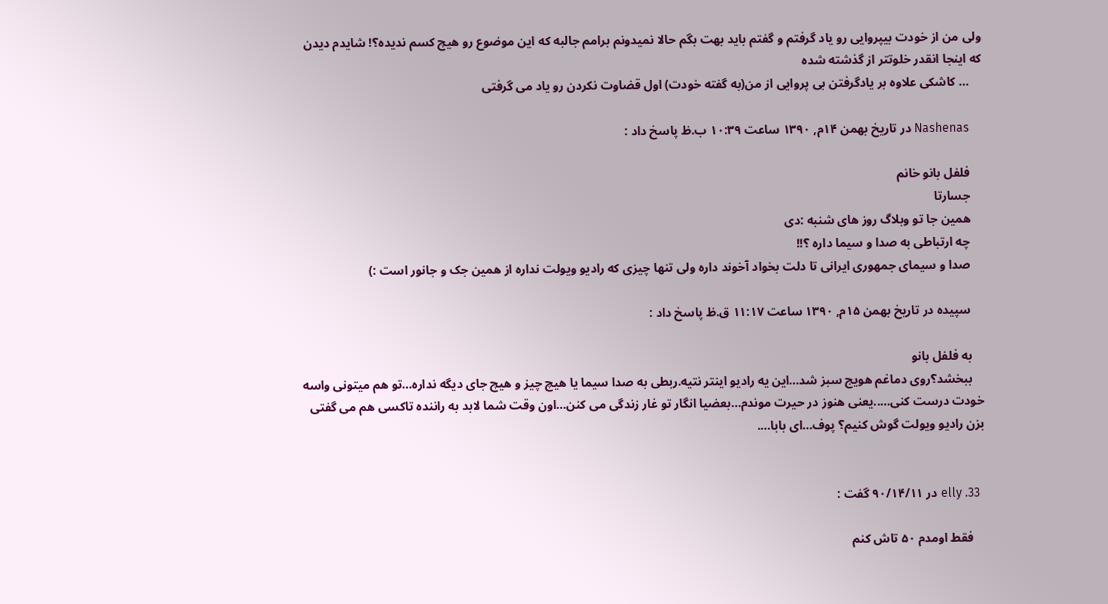ولی من از خودت بیپروایی رو یاد گرفتم و گفتم باید بهت بگم حالا نمیدونم برامم جالبه که این موضوع رو هیچ کسم ندیده؟! شایدم دیدن که اینجا انقدر خلوتتر از گذشته شده
    … کاشکی علاوه بر یادگرفتن بی پروایی از من(به گفته خودت) اول قضاوت نکردن رو یاد می گرفتی

    Nashenas در تاریخ بهمن ۱۴م, ۱۳۹۰ ساعت ۱۰:۳۹ ب.ظ پاسخ داد :

    فلفل بانو خانم
    جسارتا
    همین جا تو وبلاگ روز های شنبه :دی
    چه ارتباطی به صدا و سیما داره ؟!!
    صدا و سیمای جمهوری ایرانی تا دلت بخواد آخوند داره ولی تنها چیزی که رادیو ویولت نداره از همین جک و جانور است :)

    سپیده در تاریخ بهمن ۱۵م, ۱۳۹۰ ساعت ۱۱:۱۷ ق.ظ پاسخ داد :

    به فلفل بانو
    ببخشد؟روی دماغم هویج سبز شد…این یه رادیو اینتر نتیه.ربطی به صدا سیما یا هیچ چیز و هیچ جای دیگه نداره…تو هم میتونی واسه خودت درست کنی…..یعنی هنوز در حیرت موندم…بعضیا انگار تو غار زندگی می کنن…اون وقت شما لابد به راننده تاکسی هم می گفتی بزن رادیو ویولت گوش کنیم؟ پوف…ای بابا….


  33. elly در ۹۰/۱۴/۱۱ گفت :

    فقط اومدم ۵۰ تاش کنم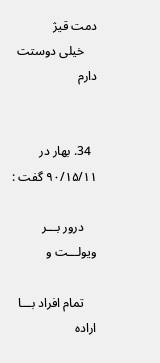دمت قیژ
    خیلی دوستت دارم


  34. بهار در ۹۰/۱۵/۱۱ گفت :

    درور بـــر ویولـــت و

    تمام افراد بـــا اراده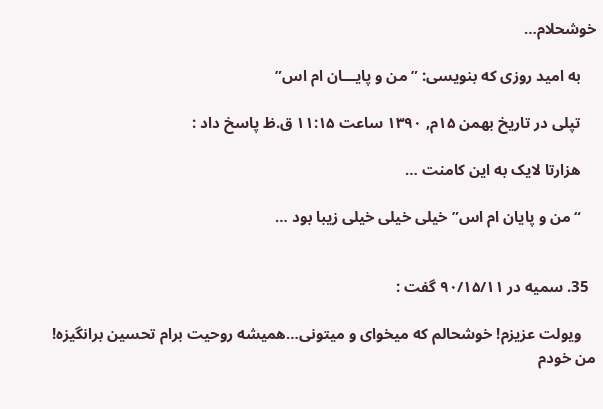خوشحلام…

    به امید روزی که بنویسی: ” من و پایـــان ام اس”

    تپلی در تاریخ بهمن ۱۵م, ۱۳۹۰ ساعت ۱۱:۱۵ ق.ظ پاسخ داد :

    هزارتا لایک به این کامنت …

    “من و پایان ام اس” خیلی خیلی خیلی زیبا بود …


  35. سمیه در ۹۰/۱۵/۱۱ گفت :

    ویولت عزیزم! خوشحالم که میخوای و میتونی…همیشه روحیت برام تحسین برانگیزه! من خودم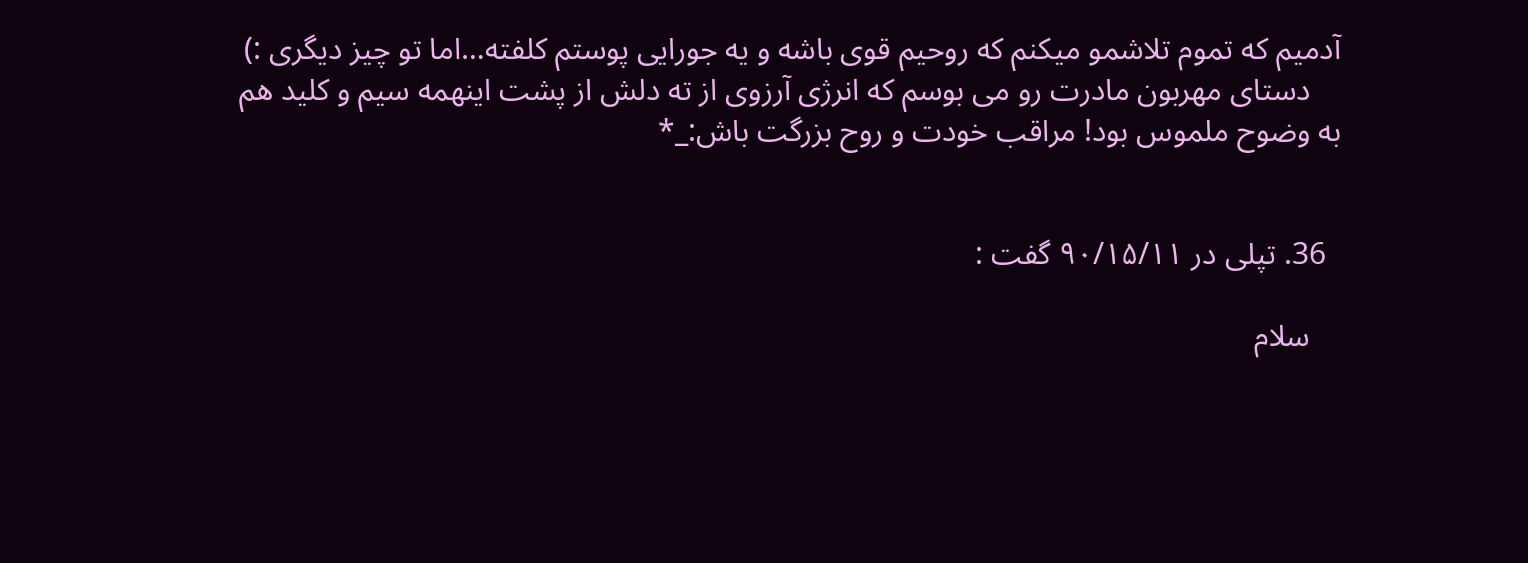آدمیم که تموم تلاشمو میکنم که روحیم قوی باشه و یه جورایی پوستم کلفته…اما تو چیز دیگری :)
    دستای مهربون مادرت رو می بوسم که انرژی آرزوی از ته دلش از پشت اینهمه سیم و کلید هم به وضوح ملموس بود! مراقب خودت و روح بزرگت باش:_*


  36. تپلی در ۹۰/۱۵/۱۱ گفت :

    سلام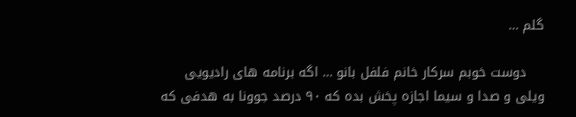گلم …

    دوست خوبم سرکار خانم فلفل بانو … اگه برنامه های رادیویی ویلی و صدا و سیما اجازه پخش بده که ۹۰ درصد جوونا به هدفی که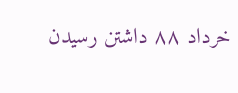خرداد ۸۸ داشتن رسیدن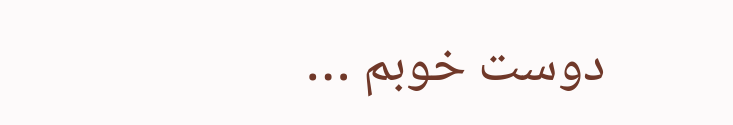دوست خوبم …